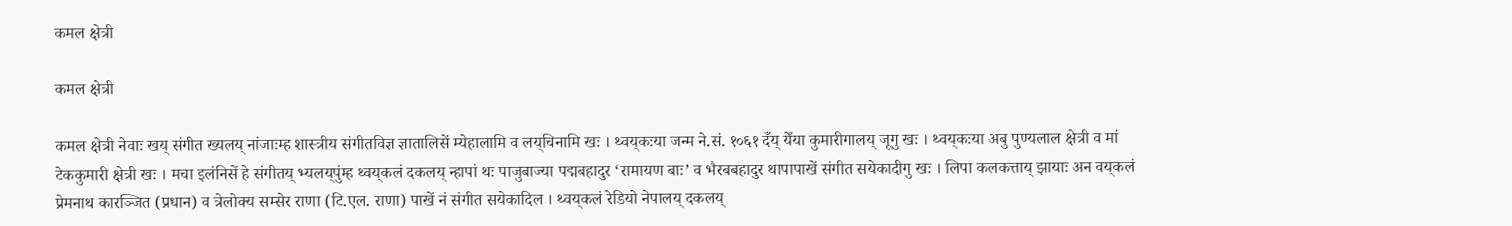कमल क्षेत्री

कमल क्षेत्री

कमल क्षेत्री नेवाः खय्‌ संगीत ख्यलय्‌ नांजाःम्ह शास्त्रीय संगीतविज्ञ ज्ञातालिसें म्येहालामि व लय्‌चिनामि खः । थ्वय्‌कःया जन्म ने.सं. १०६१ दँय्‌ येँया कुमारीगालय्‌ जूगु खः । थ्वय्‌कःया अबु पुण्यलाल क्षेत्री व मां टेककुमारी क्षेत्री खः । मचा इलंनिसें हे संगीतय्‌ भ्यलय्‌पुंम्ह थ्वय्‌कलं दकलय्‌ न्हापां थः पाजुबाज्या पद्मबहादुर ‘रामायण बाः’ व भैरबबहादुर थापापाखें संगीत सयेकादीगु खः । लिपा कलकत्ताय्‌ झायाः अन वय्‌कलं प्रेमनाथ कारञ्जित (प्रधान) व त्रेलोक्य सम्सेर राणा (टि.एल. राणा) पाखें नं संगीत सयेकादिल । थ्वय्‌कलं रेडियो नेपालय्‌ दकलय्‌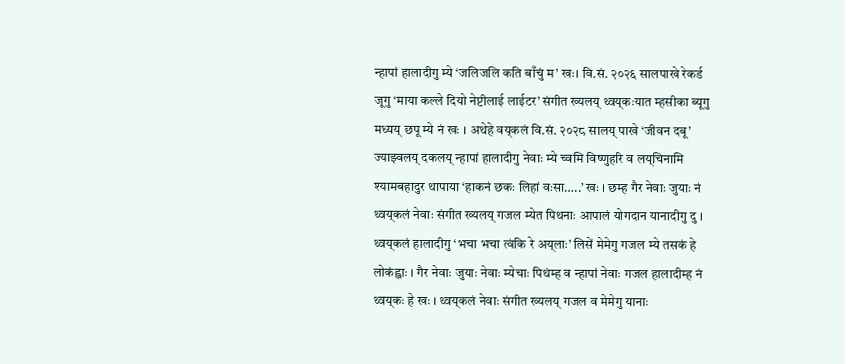न्हापां हालादीगु म्ये ‘जलिजलि कति बाँचुं म’ खः। वि.सं. २०२६ सालपाखे रेकर्ड जूगु ‘माया कल्ले दियो नेप्टीलाई लाईटर’ संगीत ख्यलय्‌ थ्वय्‌कःयात म्हसीका ब्यूगु मध्यय्‌ छपू म्ये नं खः । अथेहे वय्‌कलं वि.सं. २०२८ सालय्‌ पाखे ‘जीवन दबू’ ज्याझ्वलय्‌ दकलय्‌ न्हापां हालादीगु नेवाः म्ये च्वमि विष्णुहरि व लय्‌चिनामि श्यामबहादुर थापाया ‘हाकनं छकः लिहां वःसा…..’ खः । छम्ह गैर नेवाः जुयाः नं थ्वय्‌कलं नेवाः संगीत ख्यलय्‌ गजल म्येत पिथनाः आपालं योगदान यानादीगु दु । थ्वय्‌कलं हालादीगु ‘भचा भचा त्वंकि रे अय्‌लाः’ लिसें मेमेगु गजल म्ये तसकं हे लोकंह्वाः । गैर नेवाः जुयाः नेवाः म्येचाः पिथंम्ह व न्हापां नेवाः गजल हालादीम्ह नं थ्वय्‌कः हे खः । थ्वय्‌कलं नेवाः संगीत ख्यलय्‌ गजल व मेमेगु यानाः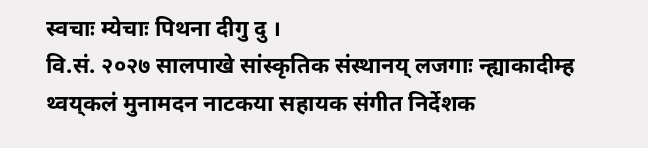स्वचाः म्येचाः पिथना दीगु दु ।
वि.सं. २०२७ सालपाखे सांस्कृतिक संस्थानय्‌ लजगाः न्ह्याकादीम्ह थ्वय्‌कलं मुनामदन नाटकया सहायक संगीत निर्देशक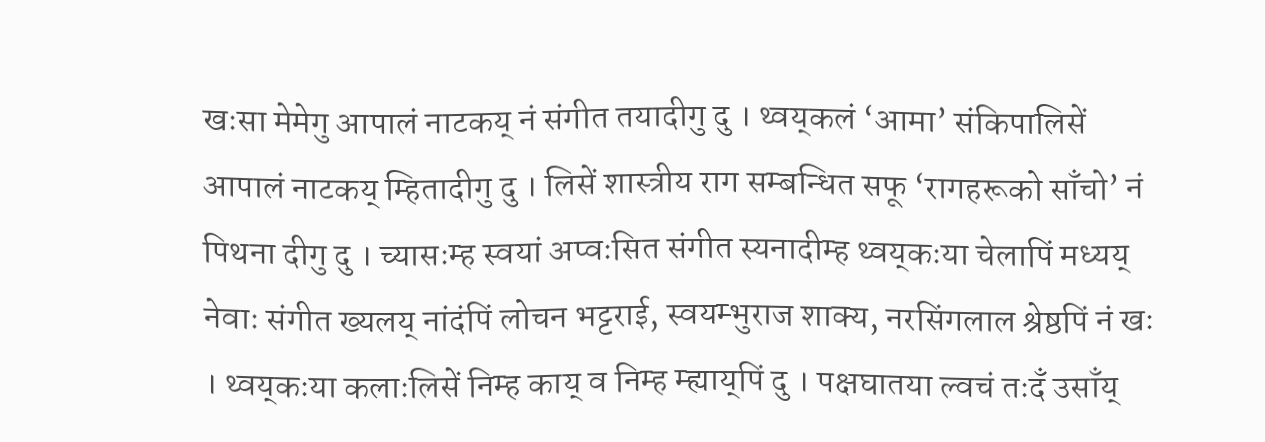खःसा मेमेगु आपालं नाटकय्‌ नं संगीत तयादीगु दु । थ्वय्‌कलं ‘आमा’ संकिपालिसें आपालं नाटकय्‌ म्हितादीगु दु । लिसें शास्त्रीय राग सम्बन्धित सफू ‘रागहरूको साँचो’ नं पिथना दीगु दु । च्यासःम्ह स्वयां अप्वःसित संगीत स्यनादीम्ह थ्वय्‌कःया चेलापिं मध्यय्‌ नेवाः संगीत ख्यलय्‌ नांदंपिं लोचन भट्टराई, स्वयम्भुराज शाक्य, नरसिंगलाल श्रेष्ठपिं नं खः । थ्वय्‌कःया कलाःलिसें निम्ह काय्‌ व निम्ह म्ह्याय्‌पिं दु । पक्षघातया ल्वचं तःदँ उसाँय्‌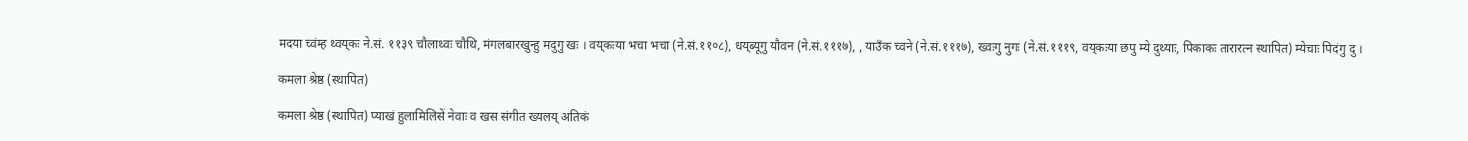मदया च्वंम्ह थ्वय्‌कः ने.सं. ११३९ चौलाथ्वः चौथि, मंगलबारखुन्हु मदुगु खः । वय्‌कःया भचा भचा (ने.सं.११०८), धय्‌ब्यूगु यौवन (ने.सं.१११७), , याउँक च्वने (ने.सं.१११७), ख्वःगु नुगः (ने.सं.१११९, वय्‌कःया छपु म्ये दुथ्याः, पिकाकः तारारत्न स्थापित) म्येचाः पिदंगु दु ।

कमला श्रेष्ठ (स्थापित)

कमला श्रेष्ठ (स्थापित) प्याखं हुलामिलिसें नेवाः व खस संगीत ख्यलय्‌ अतिकं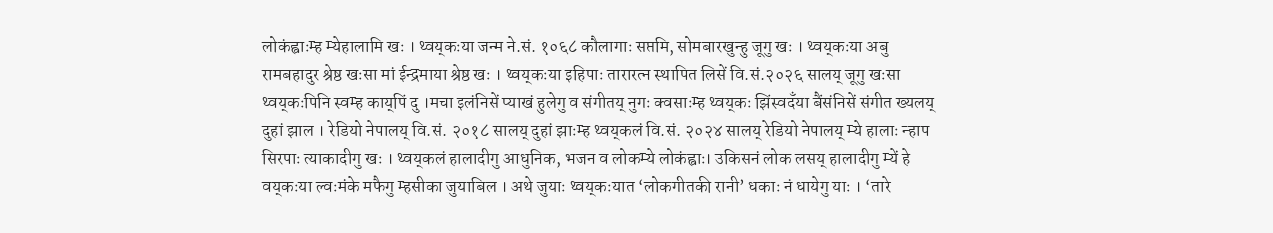लोकंह्वाःम्ह म्येहालामि खः । थ्वय्‌कःया जन्म ने.सं. १०६८ कौलागाः सप्तमि, सोमबारखुन्हु जूगु खः । थ्वय्‌कःया अबु रामबहादुर श्रेष्ठ खःसा मां ईन्द्रमाया श्रेष्ठ खः । थ्वय्‌कःया इहिपाः तारारत्न स्थापित लिसें वि.सं.२०२६ सालय्‌ जूगु खःसा थ्वय्‌कःपिनि स्वम्ह काय्‌पिं दु ।मचा इलंनिसें प्याखं हुलेगु व संगीतय्‌ नुगः क्वसाःम्ह थ्वय्‌कः झिंस्वदँया बैंसंनिसें संगीत ख्यलय्‌ दुहां झाल । रेडियो नेपालय्‌ वि.सं. २०१८ सालय्‌ दुहां झाःम्ह थ्वय्‌कलं वि.सं. २०२४ सालय्‌ रेडियो नेपालय्‌ म्ये हालाः न्हाप सिरपाः त्याकादीगु खः । थ्वय्‌कलं हालादीगु आधुनिक, भजन व लोकम्ये लोकंह्वाः। उकिसनं लोक लसय्‌ हालादीगु म्यें हे वय्‌कःया ल्वःमंके मफैगु म्हसीका जुयाबिल । अथे जुयाः थ्वय्‌कःयात ‘लोकगीतकी रानी’ धकाः नं धायेगु याः । ‘तारे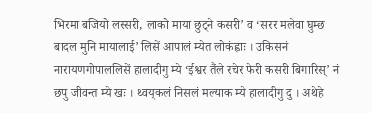भिरमा बजियो लस्सरी, लाको माया छुट्ने कसरी’ व ‘सरर मलेवा घुम्छ बादल मुनि मायालाई’ लिसें आपालं म्येत लोकंह्वाः । उकिसनं नारायणगोपाललिसें हालादीगु म्ये ‘ईश्वर तैंले रचेर फेरी कसरी बिगारिस्‌’ नं छपु जीवन्त म्ये खः । थ्वय्‌कलं निसलं मल्याक म्ये हालादीगु दु । अथेहे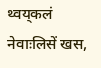थ्वय्‌कलं नेवाःलिसें खस,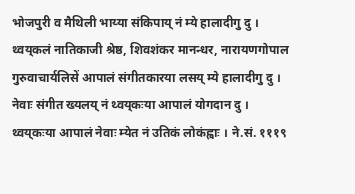भोजपुरी व मैथिली भाय्या संकिपाय्‌ नं म्ये हालादीगु दु । थ्वय्‌कलं नातिकाजी श्रेष्ठ, शिवशंकर मानन्धर, नारायणगोपाल गुरुवाचार्यलिसें आपालं संगीतकारया लसय्‌ म्ये हालादीगु दु ।
नेवाः संगीत ख्यलय्‌ नं थ्वय्‌कःया आपालं योगदान दु । थ्वय्‌कःया आपालं नेवाः म्येत नं उतिकं लोकंह्वाः । ने.सं. १११९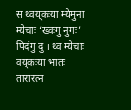स थ्वय्‌कःया म्येमुना म्येचाः ‘ख्वःगु नुगः’ पिदंगु दु । थ्व म्येचाः वय्‌कःया भातः तारारत्न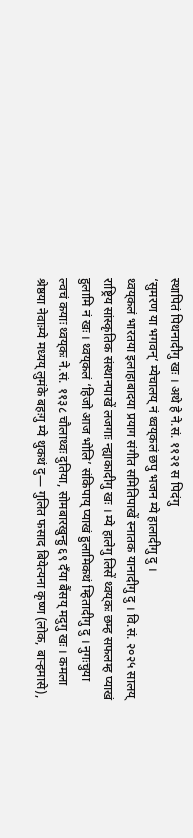स्थापितं पिथनादीगु खः । अथे हे ने.सं. ११२१ स पिदंगु
‘सुमरण या भगवन्‌’ म्येचालय्‌ नं थ्वय्‌कलं छपु भजन म्ये हालादीगु दु ।
थ्वय्‌कलं भारतया इलाहाबादया प्रयाग संगीत समितिपाखें स्नातक यानादीगु दु । वि.सं. २०२५ सालय्‌ राष्ट्रिय सांस्कृतिक संस्थानपाखें लजगाः न्ह्याकादीगु खः । म्ये हालेगु लिसें थ्वय्‌कः छम्ह सफलम्ह प्याखं हुलामि नं खः । थ्वय्‌कलं ‘हिजो आज भोलि’ संकिपाय्‌ प्याखं हुलामिकथं म्हितादीगु दु । नुगःचुया ल्वचं कयाः थ्वय्‌कः ने.सं. ११३८ चौलाथ्वः दुतिया, सोमबारखुन्हु ६९ दँया बैंसय्‌ मदुगु खः । कमला श्रेष्ठया नेवाःम्ये मध्यय्‌ लुमंके बहःगु म्ये थुकथं दु— गुलित फसाद बियेत्यना कृष्ण (लोक, बार्‍हमासे),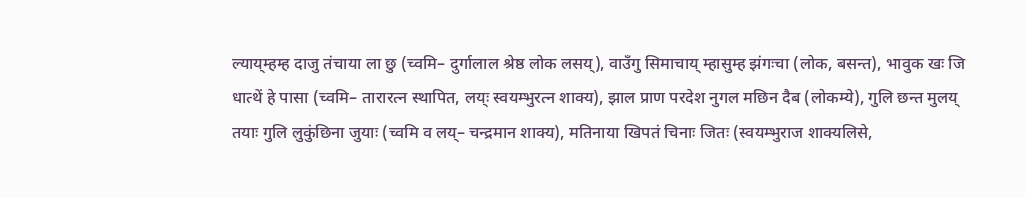ल्याय्‌म्हम्ह दाजु तंचाया ला छु (च्वमि– दुर्गालाल श्रेष्ठ लोक लसय्‌), वाउँगु सिमाचाय्‌ म्हासुम्ह झंगःचा (लोक, बसन्त), भावुक खः जि धात्थें हे पासा (च्वमि– तारारत्न स्थापित, लय्‌ः स्वयम्भुरत्न शाक्य), झाल प्राण परदेश नुगल मछिन दैब (लोकम्ये), गुलि छन्त मुलय्‌ तयाः गुलि लुकुंछिना जुयाः (च्वमि व लय्‌– चन्द्रमान शाक्य), मतिनाया खिपतं चिनाः जितः (स्वयम्भुराज शाक्यलिसे,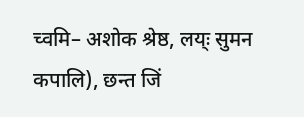च्वमि– अशोक श्रेष्ठ, लय्‌ः सुमन कपालि), छन्त जिं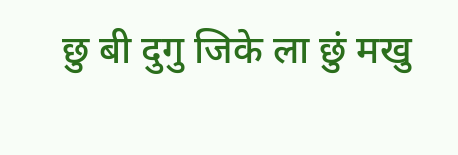छु बी दुगु जिके ला छुं मखु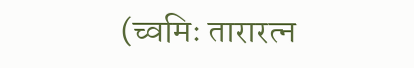(च्वमिः तारारत्न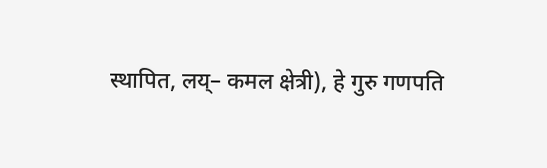स्थापित, लय्‌– कमल क्षेत्री), हे गुरु गणपति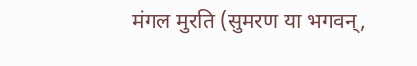मंगल मुरति (सुमरण या भगवन्,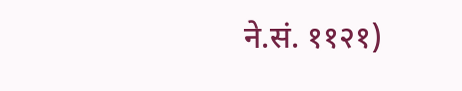ने.सं. ११२१)